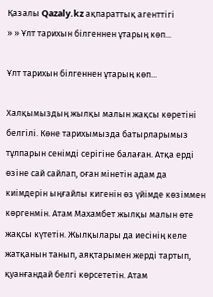Қазалы Qazaly.kz ақпараттық агенттігі
» » Ұлт тарихын білгеннен ұтарың көп...

Ұлт тарихын білгеннен ұтарың көп...

Халқымыздың жылқы малын жақсы көретіні белгілі. Көне тарихымызда батырларымыз тұлпарын сенімді серігіне балаған. Атқа ерді өзіне сай сайлап, оған мінетін адам да киімдерін ыңғайлы кигенін өз үйімде көзіммен көргенмін. Атам Махамбет жылқы малын өте жақсы күтетін. Жылқылары да иесінің келе жатқанын танып, аяқтарымен жерді тартып, қуанғандай белгі көрсететін. Атам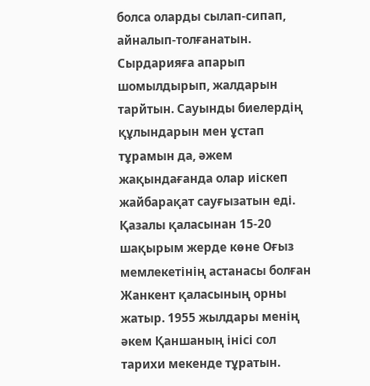болса оларды сылап-сипап, айналып-толғанатын. Сырдарияға апарып шомылдырып, жалдарын тарйтын. Сауынды биелердің құлындарын мен ұстап тұрамын да, әжем жақындағанда олар иіскеп жайбарақат сауғызатын еді.
Қазалы қаласынан 15-20 шақырым жерде көне Оғыз мемлекетінің астанасы болған Жанкент қаласының орны жатыр. 1955 жылдары менің әкем Қаншаның інісі сол тарихи мекенде тұратын.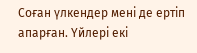Соған үлкендер мені де ертіп апарған. Үйлері екі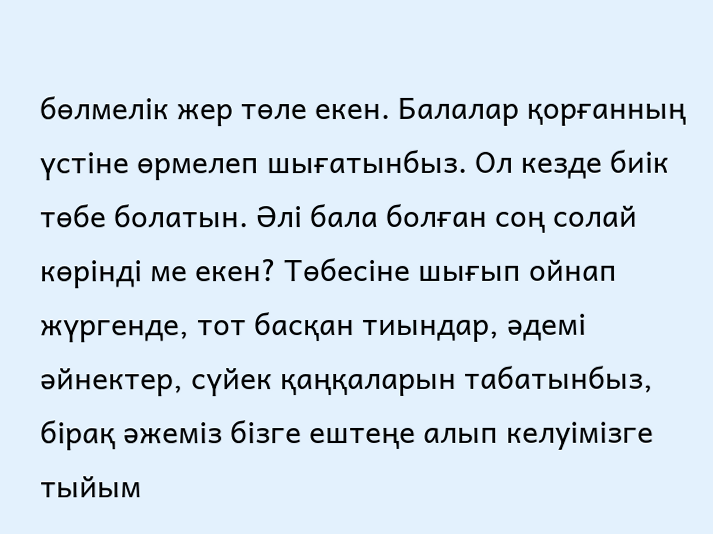бөлмелік жер төле екен. Балалар қорғанның үстіне өрмелеп шығатынбыз. Ол кезде биік төбе болатын. Әлі бала болған соң солай көрінді ме екен? Төбесіне шығып ойнап жүргенде, тот басқан тиындар, әдемі әйнектер, сүйек қаңқаларын табатынбыз, бірақ әжеміз бізге ештеңе алып келуімізге тыйым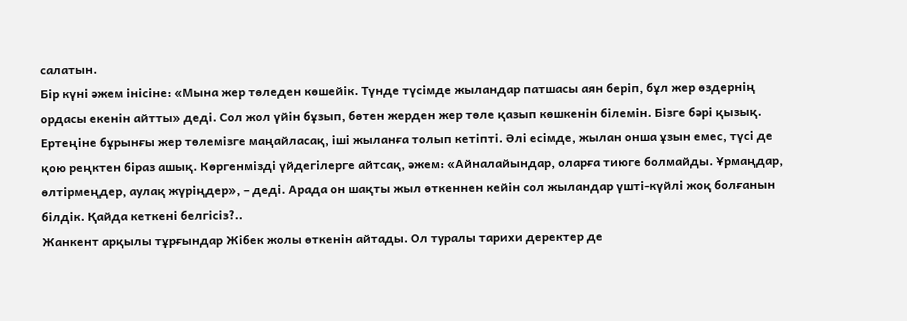салатын.
Бір күні әжем інісіне: «Мына жер төледен көшейік. Түнде түсімде жыландар патшасы аян беріп, бұл жер өздернің ордасы екенін айтты» деді. Сол жол үйін бұзып, бөтен жерден жер төле қазып көшкенін білемін. Бізге бәрі қызық. Ертеңіне бұрынғы жер төлемізге маңайласақ, іші жыланға толып кетіпті. Әлі есімде, жылан онша ұзын емес, түсі де қою реңктен біраз ашық. Көргенмізді үйдегілерге айтсақ, әжем: «Айналайындар, оларға тиюге болмайды. Ұрмаңдар, өлтірмеңдер, аулақ жүріңдер», – деді. Арада он шақты жыл өткеннен кейін сол жыландар үшті-күйлі жоқ болғанын білдік. Қайда кеткені белгісіз?..
Жанкент арқылы тұрғындар Жібек жолы өткенін айтады. Ол туралы тарихи деректер де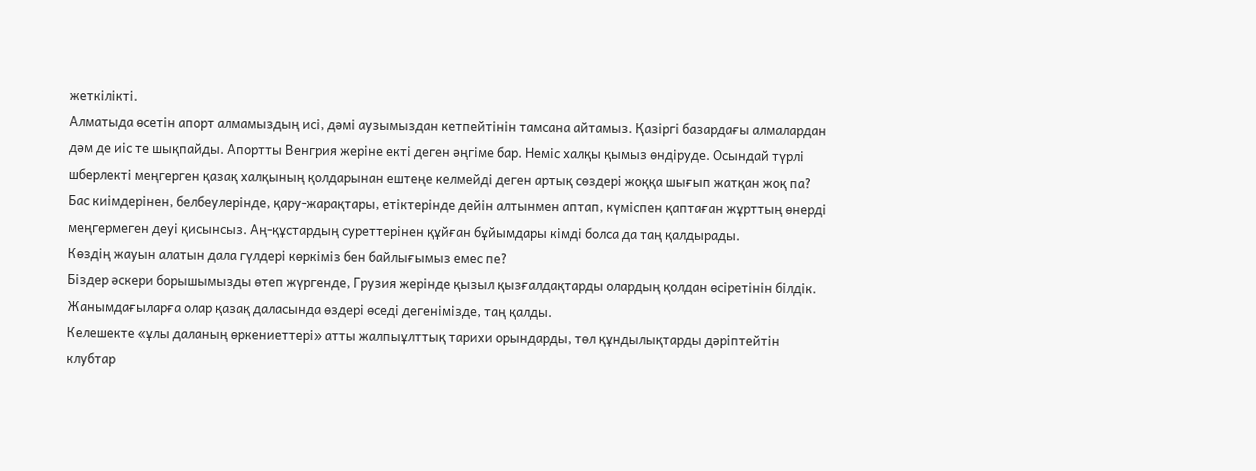жеткілікті.
Алматыда өсетін апорт алмамыздың исі, дәмі аузымыздан кетпейтінін тамсана айтамыз. Қазіргі базардағы алмалардан дәм де иіс те шықпайды. Апортты Венгрия жеріне екті деген әңгіме бар. Неміс халқы қымыз өндіруде. Осындай түрлі шберлекті меңгерген қазақ халқының қолдарынан ештеңе келмейді деген артық сөздері жоққа шығып жатқан жоқ па? Бас киімдерінен, белбеулерінде, қару-жарақтары, етіктерінде дейін алтынмен аптап, күміспен қаптаған жұрттың өнерді меңгермеген деуі қисынсыз. Аң-құстардың суреттерінен құйған бұйымдары кімді болса да таң қалдырады.
Көздің жауын алатын дала гүлдері көркіміз бен байлығымыз емес пе?
Біздер әскери борышымызды өтеп жүргенде, Грузия жерінде қызыл қызғалдақтарды олардың қолдан өсіретінін білдік. Жанымдағыларға олар қазақ даласында өздері өседі дегенімізде, таң қалды.
Келешекте «ұлы даланың өркениеттері» атты жалпыұлттық тарихи орындарды, төл құндылықтарды дәріптейтін клубтар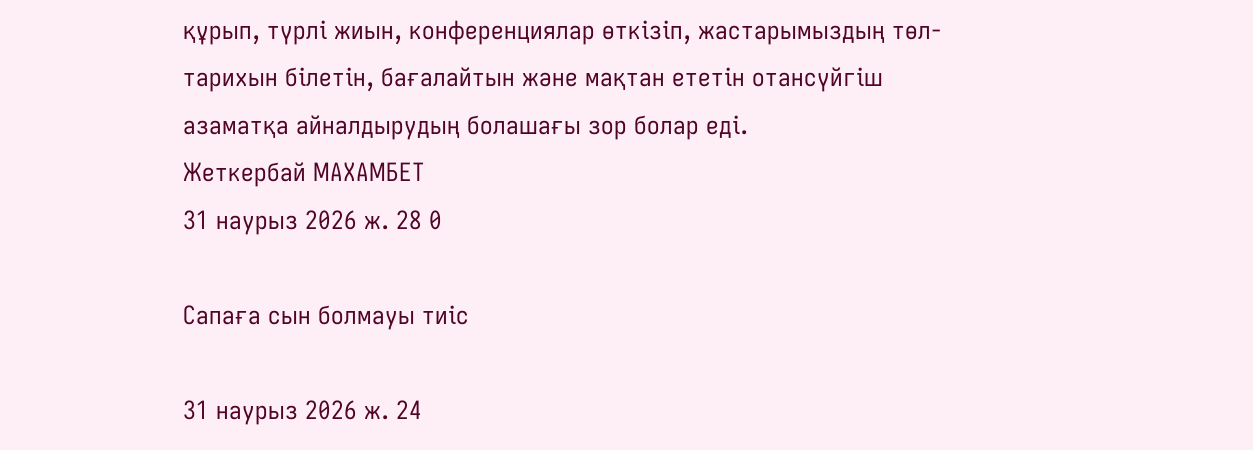құрып, түрлі жиын, конференциялар өткізіп, жастарымыздың төл-тарихын білетін, бағалайтын және мақтан ететін отансүйгіш азаматқа айналдырудың болашағы зор болар еді.
Жеткербай МАХАМБЕТ
31 наурыз 2026 ж. 28 0

Сапаға сын болмауы тиіс

31 наурыз 2026 ж. 24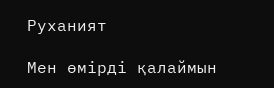Руханият

Мен өмірді қалаймын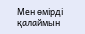Мен өмірді қалаймын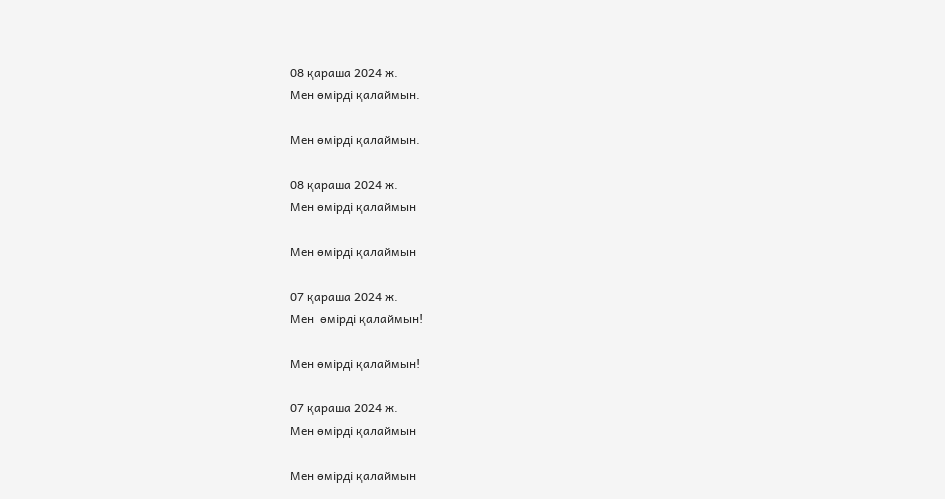08 қараша 2024 ж.
Мен өмірді қалаймын.

Мен өмірді қалаймын.

08 қараша 2024 ж.
Мен өмірді қалаймын

Мен өмірді қалаймын

07 қараша 2024 ж.
Мен  өмірді қалаймын!

Мен өмірді қалаймын!

07 қараша 2024 ж.
Мен өмірді қалаймын

Мен өмірді қалаймын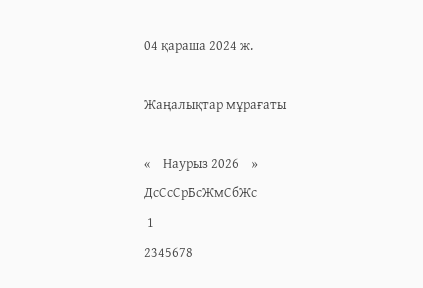04 қараша 2024 ж.

Жаңалықтар мұрағаты

«    Наурыз 2026    »
ДсСсСрБсЖмСбЖс
 1
2345678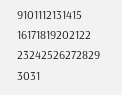9101112131415
16171819202122
23242526272829
3031